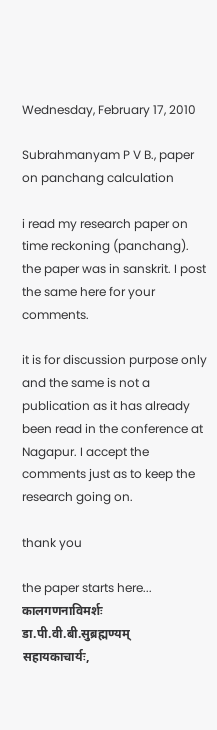Wednesday, February 17, 2010

Subrahmanyam P V B., paper on panchang calculation

i read my research paper on time reckoning (panchang). the paper was in sanskrit. I post the same here for your comments.

it is for discussion purpose only and the same is not a publication as it has already been read in the conference at Nagapur. I accept the comments just as to keep the research going on.

thank you

the paper starts here...
कालगणनाविमर्शः
डा.पी.वी.बी.सुब्रह्मण्यम्
सहायकाचार्यः,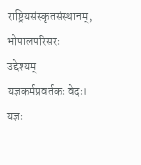राष्ट्रियसंस्कृतसंस्थानम्, भोपालपरिसरः
उद्देश्यम्
यज्ञकर्मप्रवर्तकः वेदः। यज्ञः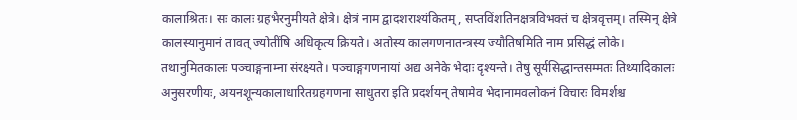कालाश्रितः। सः कालः ग्रहभैरनुमीयते क्षेत्रे। क्षेत्रं नाम द्वादशराश्यंकितम्, सप्तविंशतिनक्षत्रविभक्तं च क्षेत्रवृत्तम्। तस्मिन् क्षेत्रे कालस्यानुमानं तावत् ज्योतींषि अधिकृत्य क्रियते। अतोस्य कालगणनातन्त्रस्य ज्यौतिषमिति नाम प्रसिद्धं लोके। तथानुमितकालः पञ्चाङ्गनाम्ना संरक्ष्यते। पञ्चाङ्गगणनायां अद्य अनेके भेदाः दृश्यन्ते। तेषु सूर्यसिद्धान्तसम्मतः तिथ्यादिकालः अनुसरणीयः, अयनशून्यकालाधारितग्रहगणना साधुतरा इति प्रदर्शयन् तेषामेव भेदानामवलोकनं विचारः विमर्शश्च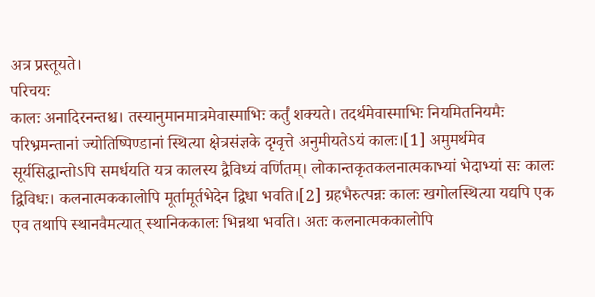अत्र प्रस्तूयते।
परिचयः
कालः अनादिरनन्तश्च। तस्यानुमानमात्रमेवास्माभिः कर्तुं शक्यते। तदर्थमेवास्माभिः नियमितनियमैः परिभ्रमन्तानां ज्योतिष्पिण्डानां स्थित्या क्षेत्रसंज्ञके दृग्वृत्ते अनुमीयतेऽयं कालः।[1] अमुमर्थमेव सूर्यसिद्धान्तोऽपि समर्धयति यत्र कालस्य द्वैविध्यं वर्णितम्। लोकान्तकृतकलनात्मकाभ्यां भेदाभ्यां सः कालः द्विविधः। कलनात्मककालोपि मूर्तामूर्तभेदेन द्विधा भवति।[2] ग्रहभैरुत्पन्नः कालः खगोलस्थित्या यद्यपि एक एव तथापि स्थानवैमत्यात् स्थानिककालः भिन्नथा भवति। अतः कलनात्मककालोपि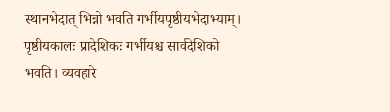स्थानभेदात् भिन्नो भवति गर्भीयपृष्ठीयभेदाभ्याम्। पृष्ठीयकालः प्रादेशिकः गर्भीयश्च सार्वदेशिको भवति। व्यवहारे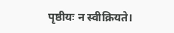पृष्ठीयः न स्वीक्रियते।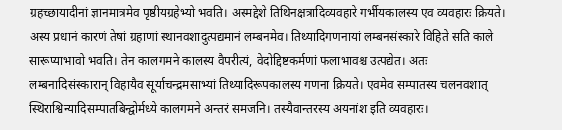ग्रहच्छायादीनां ज्ञानमात्रमेव पृष्ठीयग्रहेभ्यो भवति। अस्मद्देशे तिथिनक्षत्रादिव्यवहारे गर्भीयकालस्य एव व्यवहारः क्रियते। अस्य प्रधानं कारणं तेषां ग्रहाणां स्थानवशादुत्पद्यमानं लम्बनमेव। तिथ्यादिगणनायां लम्बनसंस्कारे विहिते सति काले सारूप्याभावो भवति। तेन कालगमने कालस्य वैपरीत्यं, वेदोद्दिष्टकर्मणां फलाभावश्च उत्पद्येत। अतः लम्बनादिसंस्कारान् विहायैव सूर्याचन्द्रमसाभ्यां तिथ्यादिरूपकालस्य गणना क्रियते। एवमेव सम्पातस्य चलनवशात् स्थिराश्विन्यादिसम्पातबिन्द्वोर्मध्ये कालगमने अन्तरं समजनि। तस्यैवान्तरस्य अयनांश इति व्यवहारः।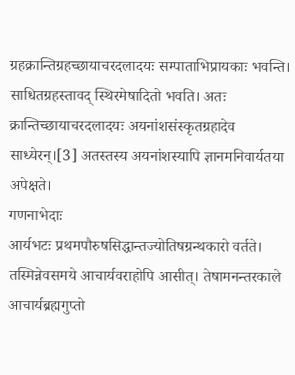ग्रहक्रान्तिग्रहच्छायाचरदलादयः सम्पाताभिप्रायकाः भवन्ति। साधितग्रहस्तावद् स्थिरमेषादितो भवति। अतः क्रान्तिच्छायाचरदलादयः अयनांशसंस्कृतग्रहादेव साध्येरन्।[3] अतस्तस्य अयनांशस्यापि ज्ञानमनिवार्यतया अपेक्षते।
गणनाभेदाः
आर्यभटः प्रथमपौरुषसिद्धान्तज्योतिषग्रन्थकारो वर्तते। तस्मिन्नेवसमये आचार्यवराहोपि आसीत्। तेषामनन्तरकाले आचार्यब्रह्मगुप्तो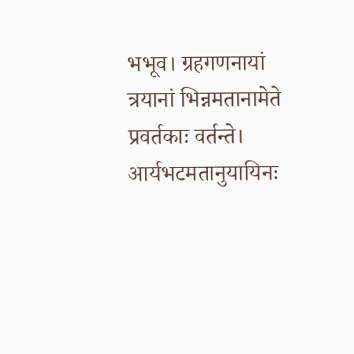भभूव। ग्रहगणनायां त्रयानां भिन्नमतानामेते प्रवर्तकाः वर्तन्ते। आर्यभटमतानुयायिनः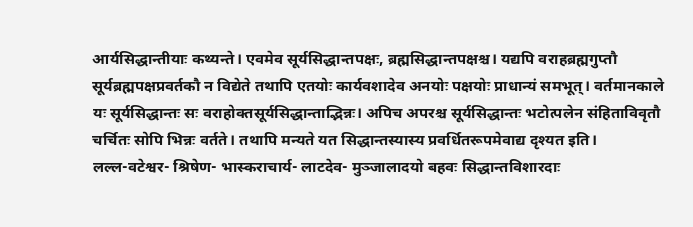आर्यसिद्धान्तीयाः कथ्यन्ते। एवमेव सूर्यसिद्धान्तपक्षः, ब्रह्मसिद्धान्तपक्षश्च। यद्यपि वराहब्रह्मगुप्तौ सूर्यब्रह्मपक्षप्रवर्तकौ न विद्येते तथापि एतयोः कार्यवशादेव अनयोः पक्षयोः प्राधान्यं समभूत्। वर्तमानकाले यः सूर्यसिद्धान्तः सः वराहोक्तसूर्यसिद्धान्ताद्भिन्नः। अपिच अपरश्च सूर्यसिद्धान्तः भटोत्पलेन संहिताविवृतौ चर्चितः सोपि भिन्नः वर्तते। तथापि मन्यते यत सिद्धान्तस्यास्य प्रवर्धितरूपमेवाद्य दृश्यत इति।
लल्ल-वटेश्वर- श्रिषेण- भास्कराचार्य- लाटदेव- मुञ्जालादयो बहवः सिद्धान्तविशारदाः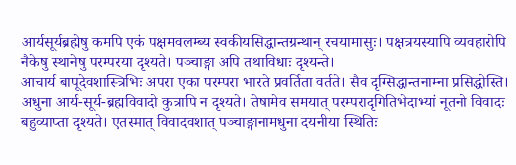आर्यसूर्यब्रह्मेषु कमपि एकं पक्षमवलम्ब्य स्वकीयसिद्धान्तग्रन्थान् रचयामासुः। पक्षत्रयस्यापि व्यवहारोपि नैकेषु स्थानेषु परम्परया दृश्यते। पञ्चाङ्गा अपि तथाविधाः दृश्यन्ते।
आचार्य बापूदेवशास्त्रिभिः अपरा एका परम्परा भारते प्रवर्तिता वर्तते। सैव दृग्सिद्धान्तनाम्ना प्रसिद्धोस्ति। अधुना आर्य-सूर्य-ब्रह्मविवादो कुत्रापि न दृश्यते। तेषामेव समयात् परम्परादृगितिभेदाभ्यां नूतनो विवादः बहुव्याप्ता दृश्यते। एतस्मात् विवादवशात् पञ्चाङ्गानामधुना दयनीया स्थितिः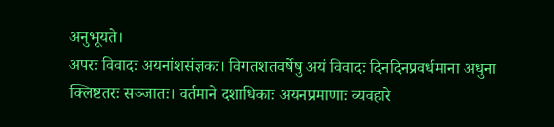अनुभूयते।
अपरः विवादः अयनांशसंज्ञकः। विगतशतवर्षेषु अयं विवादः दिनदिनप्रवर्धमाना अधुना क्लिष्टतरः सञ्जातः। वर्तमाने दशाधिकाः अयनप्रमाणाः व्यवहारे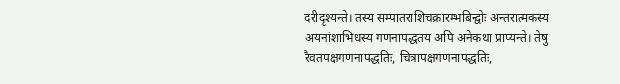दरीदृश्यन्ते। तस्य सम्पातराशिचक्रारम्भबिन्द्वोः अन्तरात्मकस्य अयनांशाभिधस्य गणनापद्धतय अपि अनेकथा प्राप्यन्ते। तेषु रैवतपक्षगणनापद्धतिः, चित्रापक्षगणनापद्धतिः,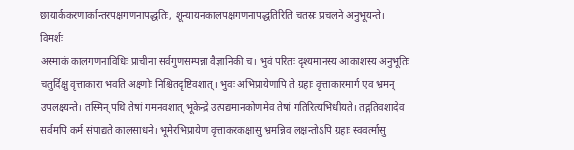छायार्ककरणार्कान्तरपक्षगणनापद्धतिः, शून्यायनकालपक्षगणनापद्धतिरिति चतस्रः प्रचलने अनुभूयन्ते।
विमर्शः
अस्माकं कालगणनाविधिः प्राचीना सर्वगुणसम्पन्ना वैज्ञानिकी च। भुवं परितः दृश्यमानस्य आकाशस्य अनुभूतिः चतुर्दिक्षु वृत्ताकारा भवति अक्ष्णोः निश्चितदृष्टिवशात्। भुवः अभिप्रायेणापि ते ग्रहाः वृत्ताकारमार्ग एव भ्रमन् उपलक्ष्यन्ते। तस्मिन् पथि तेषां गमनवशात् भूकेन्द्रे उत्पद्यमानकोणमेव तेषां गतिरित्यभिधीयते। तद्गतिवशादेव सर्वमपि कर्म संपाद्यते कालसाधने। भूमेरभिप्रायेण वृत्ताकरकक्षासु भ्रमन्निव लक्षन्तोऽपि ग्रहाः स्ववर्त्मासु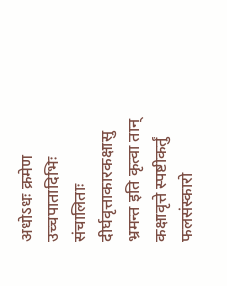अधोऽधः क्रमेण उच्चपातादिभिः संचालिताः दीर्घवृत्ताकारकक्षासु भ्रमन्त इति कृत्वा तान् कक्षावृत्ते स्पष्टीकर्तुं फलसंस्कारो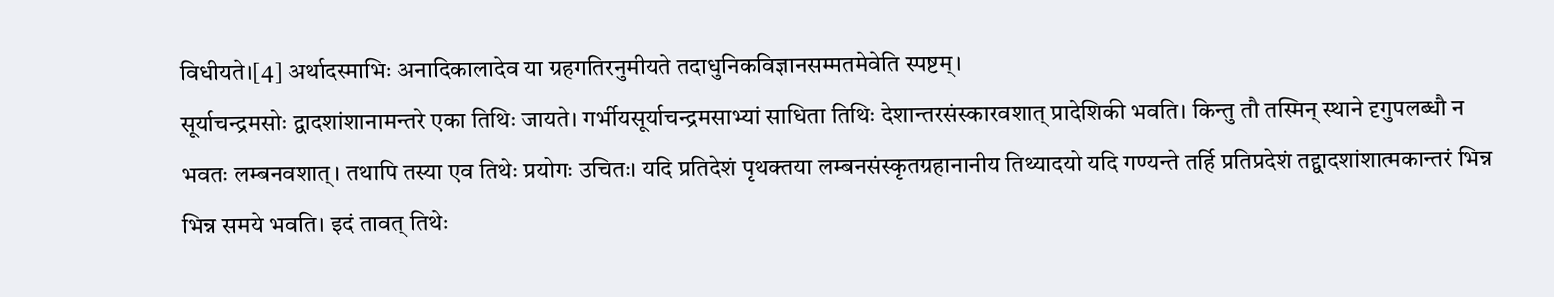विधीयते।[4] अर्थादस्माभिः अनादिकालादेव या ग्रहगतिरनुमीयते तदाधुनिकविज्ञानसम्मतमेवेति स्पष्टम्।
सूर्याचन्द्रमसोः द्वादशांशानामन्तरे एका तिथिः जायते। गर्भीयसूर्याचन्द्रमसाभ्यां साधिता तिथिः देशान्तरसंस्कारवशात् प्रादेशिकी भवति। किन्तु तौ तस्मिन् स्थाने दृगुपलब्धौ न भवतः लम्बनवशात्। तथापि तस्या एव तिथेः प्रयोगः उचितः। यदि प्रतिदेशं पृथक्तया लम्बनसंस्कृतग्रहानानीय तिथ्यादयो यदि गण्यन्ते तर्हि प्रतिप्रदेशं तद्द्वादशांशात्मकान्तरं भिन्न भिन्न समये भवति। इदं तावत् तिथेः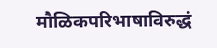मौळिकपरिभाषाविरुद्धं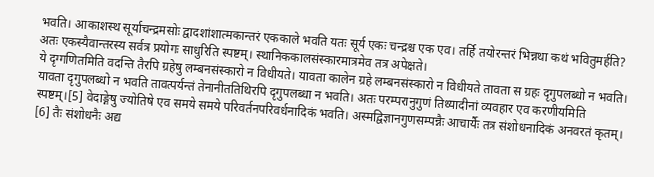भवति। आकाशस्थ सूर्याचन्द्रमसोः द्वादशांशात्मकान्तरं एककाले भवति यतः सूर्य एकः चन्द्रश्च एक एव। तर्हि तयोरन्तरं भिन्नथा कथं भवितुमर्हति? अतः एकस्यैवान्तरस्य सर्वत्र प्रयोगः साधुरिति स्पष्टम्। स्थानिककालसंस्कारमात्रमेव तत्र अपेक्षते।
ये दृग्गणितमिति वदन्ति तैरपि ग्रहेषु लम्बनसंस्कारो न विधीयते। यावता कालेन ग्रहे लम्बनसंस्कारो न विधीयते तावता स ग्रहः दृगुपलब्धो न भवति। यावता दृगुपलब्धो न भवति तावत्पर्यन्तं तेनानीततिथिरपि दृगुपलब्धा न भवति। अतः परम्परानुगुणं तिथ्यादीनां व्यवहार एव करणीयमिति स्पष्टम्।[5] वेदाङ्गेषु ज्योतिषे एव समये समये परिवर्तनपरिवर्धनादिकं भवति। अस्मद्विज्ञानगुणसम्पन्नैः आचार्यैः तत्र संशोधनादिकं अनवरतं कृतम्। [6] तैः संशोधनैः अद्य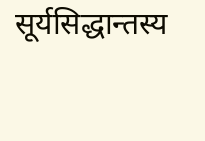सूर्यसिद्धान्तस्य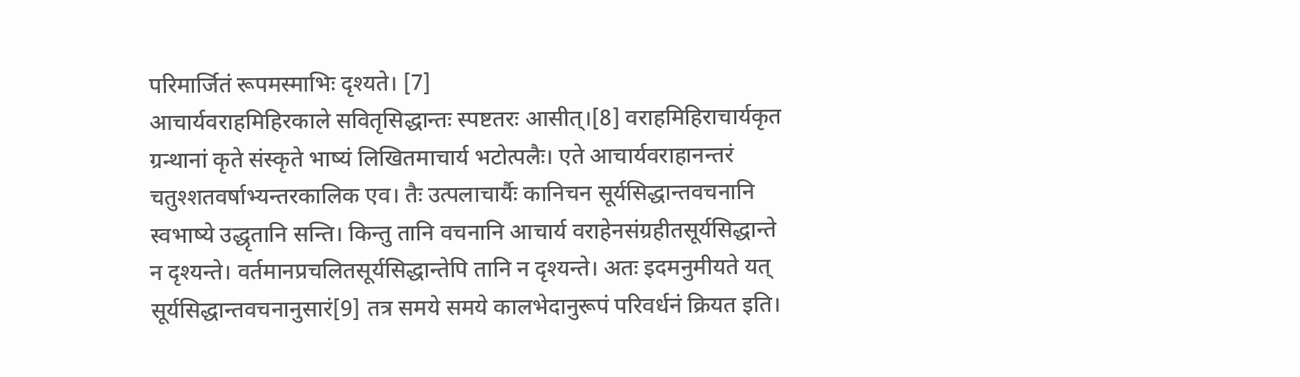परिमार्जितं रूपमस्माभिः दृश्यते। [7]
आचार्यवराहमिहिरकाले सवितृसिद्धान्तः स्पष्टतरः आसीत्।[8] वराहमिहिराचार्यकृत ग्रन्थानां कृते संस्कृते भाष्यं लिखितमाचार्य भटोत्पलैः। एते आचार्यवराहानन्तरं चतुश्शतवर्षाभ्यन्तरकालिक एव। तैः उत्पलाचार्यैः कानिचन सूर्यसिद्धान्तवचनानि स्वभाष्ये उद्धृतानि सन्ति। किन्तु तानि वचनानि आचार्य वराहेनसंग्रहीतसूर्यसिद्धान्ते न दृश्यन्ते। वर्तमानप्रचलितसूर्यसिद्धान्तेपि तानि न दृश्यन्ते। अतः इदमनुमीयते यत् सूर्यसिद्धान्तवचनानुसारं[9] तत्र समये समये कालभेदानुरूपं परिवर्धनं क्रियत इति।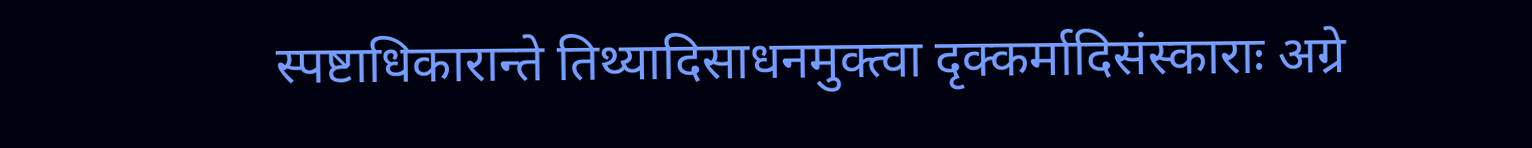स्पष्टाधिकारान्ते तिथ्यादिसाधनमुक्त्वा दृक्कर्मादिसंस्काराः अग्रे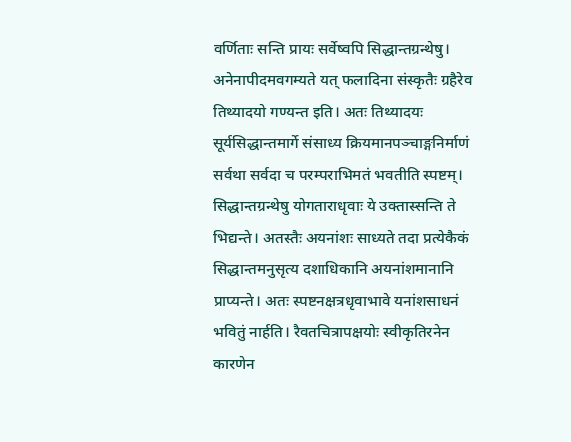वर्णिताः सन्ति प्रायः सर्वेष्वपि सिद्धान्तग्रन्थेषु। अनेनापीदमवगम्यते यत् फलादिना संस्कृतैः ग्रहैरेव तिथ्यादयो गण्यन्त इति। अतः तिथ्यादयः सूर्यसिद्धान्तमार्गे संसाध्य क्रियमानपञ्चाङ्गनिर्माणं सर्वथा सर्वदा च परम्पराभिमतं भवतीति स्पष्टम्।
सिद्धान्तग्रन्थेषु योगताराधृवाः ये उक्तास्सन्ति ते भिद्यन्ते। अतस्तैः अयनांशः साध्यते तदा प्रत्येकैकं सिद्धान्तमनुसृत्य दशाधिकानि अयनांशमानानि प्राप्यन्ते। अतः स्पष्टनक्षत्रधृवाभावे यनांशसाधनं भवितुं नार्हति। रैवतचित्रापक्षयोः स्वीकृतिरनेन कारणेन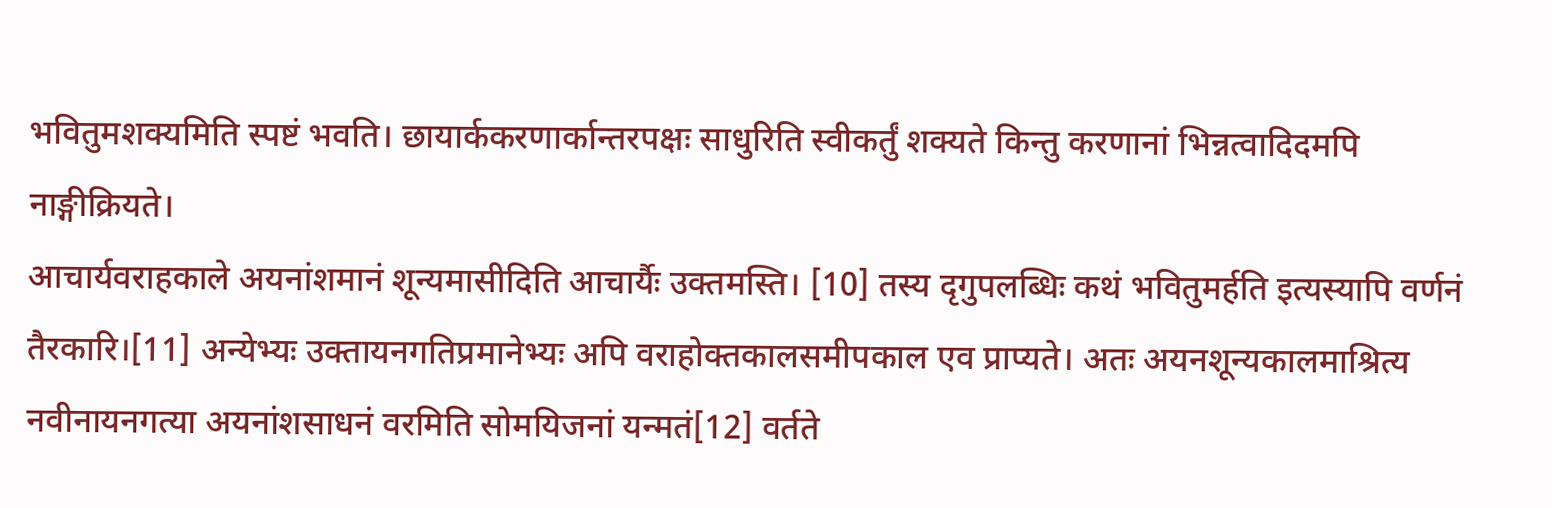भवितुमशक्यमिति स्पष्टं भवति। छायार्ककरणार्कान्तरपक्षः साधुरिति स्वीकर्तुं शक्यते किन्तु करणानां भिन्नत्वादिदमपि नाङ्गीक्रियते।
आचार्यवराहकाले अयनांशमानं शून्यमासीदिति आचार्यैः उक्तमस्ति। [10] तस्य दृगुपलब्धिः कथं भवितुमर्हति इत्यस्यापि वर्णनं तैरकारि।[11] अन्येभ्यः उक्तायनगतिप्रमानेभ्यः अपि वराहोक्तकालसमीपकाल एव प्राप्यते। अतः अयनशून्यकालमाश्रित्य नवीनायनगत्या अयनांशसाधनं वरमिति सोमयिजनां यन्मतं[12] वर्तते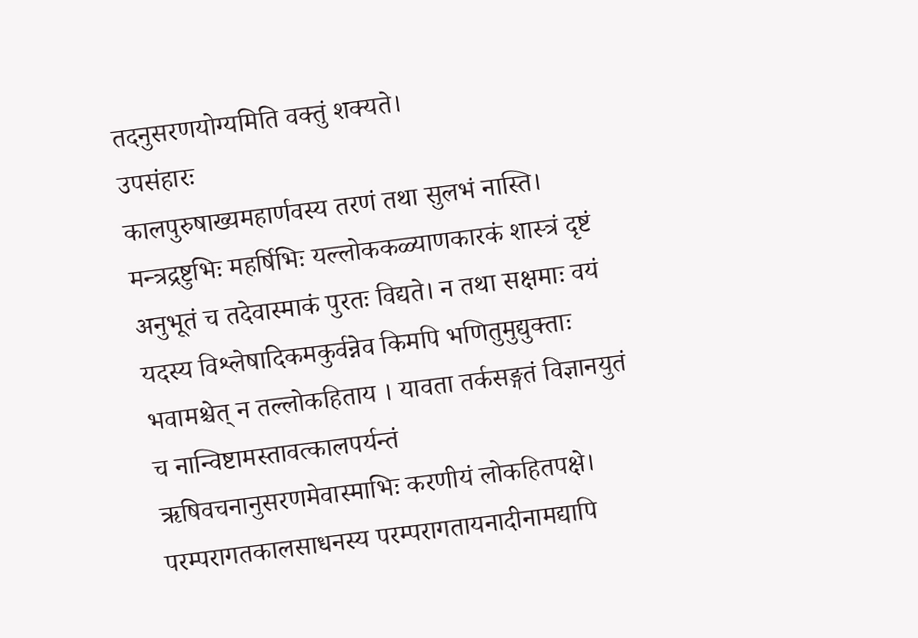तदनुसरणयोग्यमिति वक्तुं शक्यते।
उपसंहारः
कालपुरुषाख्यमहार्णवस्य तरणं तथा सुलभं नास्ति। मन्त्रद्रष्टुभिः महर्षिभिः यल्लोककळ्याणकारकं शास्त्रं दृष्टं अनुभूतं च तदेवास्माकं पुरतः विद्यते। न तथा सक्षमाः वयं यदस्य विश्लेषादिकमकुर्वन्नेव किमपि भणितुमुद्युक्ताः भवामश्चेत् न तल्लोकहिताय । यावता तर्कसङ्गतं विज्ञानयुतं च नान्विष्टामस्तावत्कालपर्यन्तं ऋषिवचनानुसरणमेवास्माभिः करणीयं लोकहितपक्षे। परम्परागतकालसाधनस्य परम्परागतायनादीनामद्यापि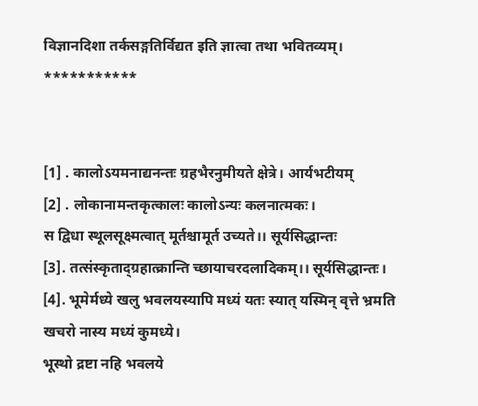विज्ञानदिशा तर्कसङ्गतिर्विद्यत इति ज्ञात्वा तथा भवितव्यम्।
***********


[1] . कालोऽयमनाद्यनन्तः ग्रहभैरनुमीयते क्षेत्रे। आर्यभटीयम्
[2] . लोकानामन्तकृत्कालः कालोऽन्यः कलनात्मकः।
स द्विधा स्थूलसूक्ष्मत्वात् मूर्तश्चामूर्त उच्यते।। सूर्यसिद्धान्तः
[3]. तत्संस्कृताद्ग्रहात्क्रान्ति च्छायाचरदलादिकम्।। सूर्यसिद्धान्तः।
[4]. भूमेर्मध्ये खलु भवलयस्यापि मध्यं यतः स्यात् यस्मिन् वृत्ते भ्रमति खचरो नास्य मध्यं कुमध्ये।
भूस्थो द्रष्टा नहि भवलये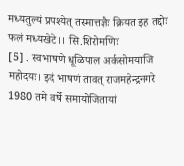मध्यतुल्यं प्रपश्येत् तस्मात्तज्ञैः क्रियत इह तद्दोः फलं मध्यखेटे।। सि.शिरोमणिः
[5] . स्वभाषणे धूळिपाल अर्कसोमयाजि महोदयः। इदं भाषणं तावत् राजमहेन्द्रनगरे 1980 तमे वर्षे समायोजितायां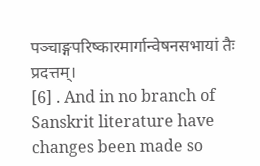पञ्चाङ्गपरिष्कारमार्गान्वेषनसभायां तैः प्रदत्तम्।
[6] . And in no branch of Sanskrit literature have changes been made so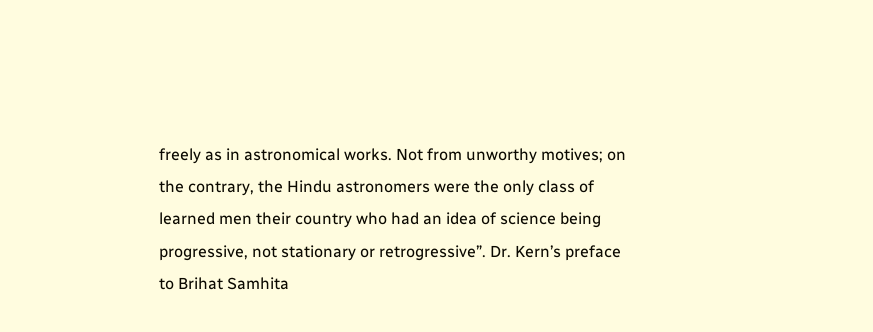freely as in astronomical works. Not from unworthy motives; on the contrary, the Hindu astronomers were the only class of learned men their country who had an idea of science being progressive, not stationary or retrogressive”. Dr. Kern’s preface to Brihat Samhita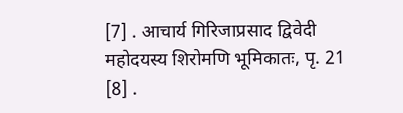[7] . आचार्य गिरिजाप्रसाद द्विवेदी महोदयस्य शिरोमणि भूमिकातः, पृ. 21
[8] .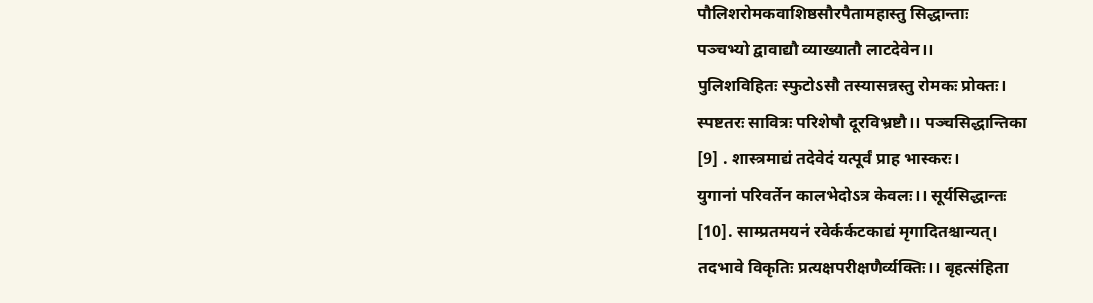पौलिशरोमकवाशिष्ठसौरपैतामहास्तु सिद्धान्ताः
पञ्चभ्यो द्वावाद्यौ व्याख्यातौ लाटदेवेन।।
पुलिशविहितः स्फुटोऽसौ तस्यासन्नस्तु रोमकः प्रोक्तः।
स्पष्टतरः सावित्रः परिशेषौ दूरविभ्रष्टौ।। पञ्चसिद्धान्तिका
[9] . शास्त्रमाद्यं तदेवेदं यत्पूर्वं प्राह भास्करः।
युगानां परिवर्तेन कालभेदोऽत्र केवलः।। सूर्यसिद्धान्तः
[10]. साम्प्रतमयनं रवेर्कर्कटकाद्यं मृगादितश्चान्यत्।
तदभावे विकृतिः प्रत्यक्षपरीक्षणैर्व्यक्तिः।। बृहत्संहिता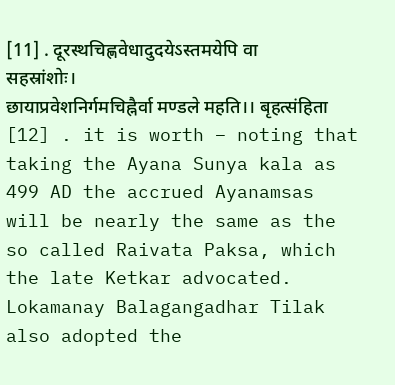[11] . दूरस्थचिह्णवेधादुदयेऽस्तमयेपि वा सहस्रांशोः।
छायाप्रवेशनिर्गमचिह्नैर्वा मण्डले महति।। बृहत्संहिता
[12] . it is worth – noting that taking the Ayana Sunya kala as 499 AD the accrued Ayanamsas will be nearly the same as the so called Raivata Paksa, which the late Ketkar advocated. Lokamanay Balagangadhar Tilak also adopted the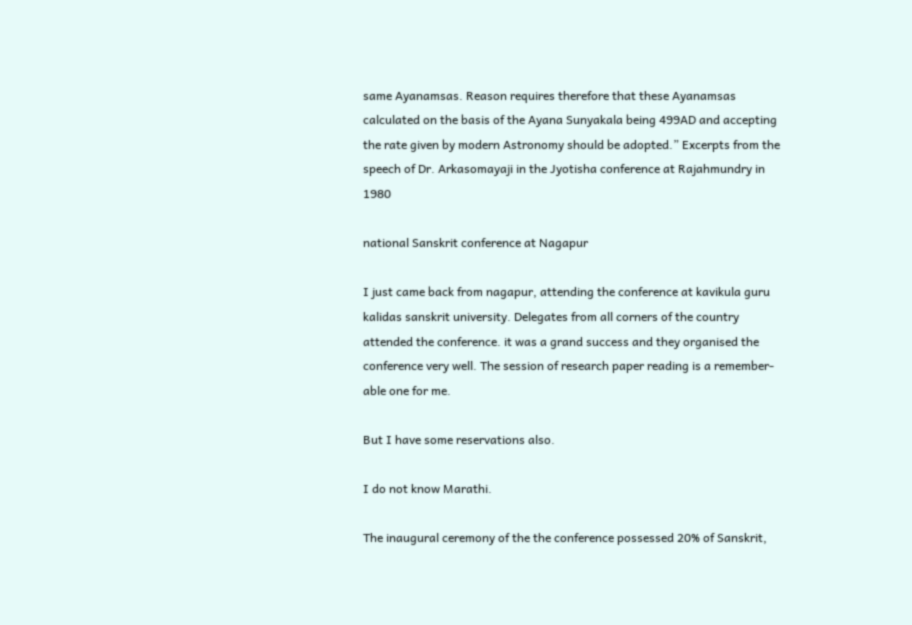same Ayanamsas. Reason requires therefore that these Ayanamsas calculated on the basis of the Ayana Sunyakala being 499AD and accepting the rate given by modern Astronomy should be adopted.” Excerpts from the speech of Dr. Arkasomayaji in the Jyotisha conference at Rajahmundry in 1980

national Sanskrit conference at Nagapur

I just came back from nagapur, attending the conference at kavikula guru kalidas sanskrit university. Delegates from all corners of the country attended the conference. it was a grand success and they organised the conference very well. The session of research paper reading is a remember-able one for me.

But I have some reservations also.

I do not know Marathi.

The inaugural ceremony of the the conference possessed 20% of Sanskrit,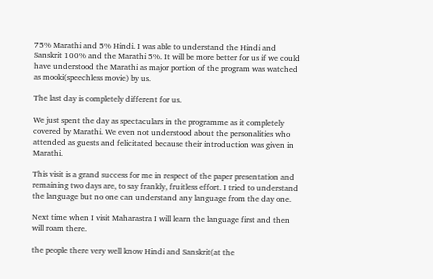75% Marathi and 5% Hindi. I was able to understand the Hindi and Sanskrit 100% and the Marathi 5%. It will be more better for us if we could have understood the Marathi as major portion of the program was watched as mooki(speechless movie) by us.

The last day is completely different for us.

We just spent the day as spectaculars in the programme as it completely covered by Marathi. We even not understood about the personalities who attended as guests and felicitated because their introduction was given in Marathi.

This visit is a grand success for me in respect of the paper presentation and remaining two days are, to say frankly, fruitless effort. I tried to understand the language but no one can understand any language from the day one.

Next time when I visit Maharastra I will learn the language first and then will roam there.

the people there very well know Hindi and Sanskrit(at the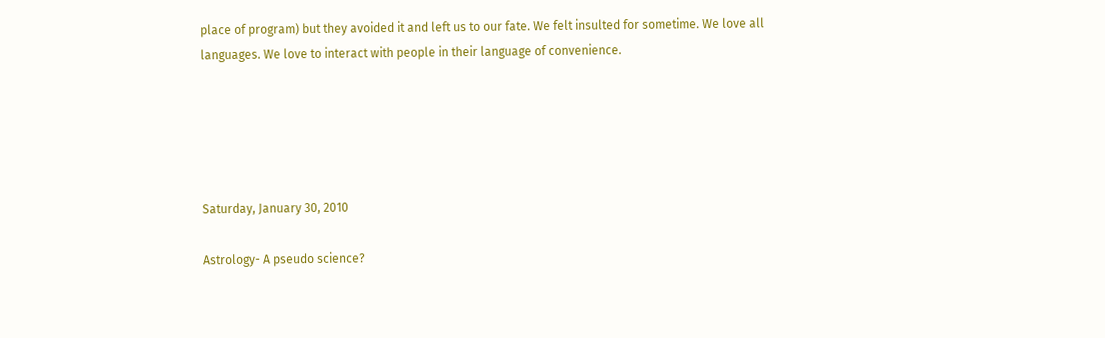place of program) but they avoided it and left us to our fate. We felt insulted for sometime. We love all languages. We love to interact with people in their language of convenience.





Saturday, January 30, 2010

Astrology- A pseudo science?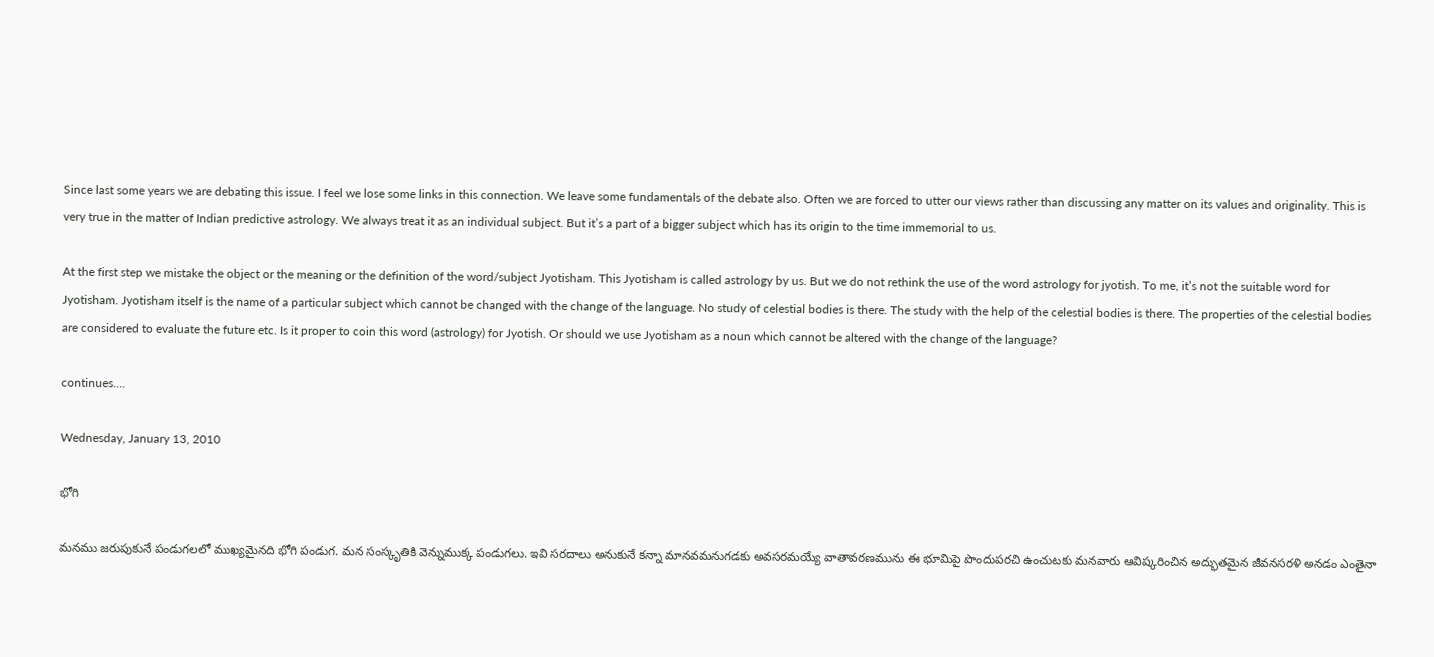Since last some years we are debating this issue. I feel we lose some links in this connection. We leave some fundamentals of the debate also. Often we are forced to utter our views rather than discussing any matter on its values and originality. This is very true in the matter of Indian predictive astrology. We always treat it as an individual subject. But it’s a part of a bigger subject which has its origin to the time immemorial to us.

At the first step we mistake the object or the meaning or the definition of the word/subject Jyotisham. This Jyotisham is called astrology by us. But we do not rethink the use of the word astrology for jyotish. To me, it’s not the suitable word for Jyotisham. Jyotisham itself is the name of a particular subject which cannot be changed with the change of the language. No study of celestial bodies is there. The study with the help of the celestial bodies is there. The properties of the celestial bodies are considered to evaluate the future etc. Is it proper to coin this word (astrology) for Jyotish. Or should we use Jyotisham as a noun which cannot be altered with the change of the language?

continues....

Wednesday, January 13, 2010

భోగి

మనము జరుపుకునే పండుగలలో ముఖ్యమైనది భోగి పండుగ. మన సంస్కృతికి వెన్నుముక్క పండుగలు. ఇవి సరదాలు అనుకునే కన్నా మానవమనుగడకు అవసరమయ్యే వాతావరణమును ఈ భూమిపై పొందుపరచి ఉంచుటకు మనవారు ఆవిష్కరించిన అద్భుతమైన జీవనసరళి అనడం ఎంతైనా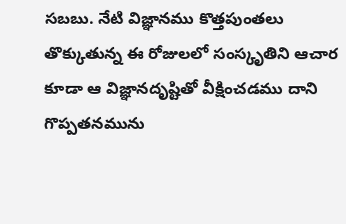సబబు. నేటి విజ్ఞానము కొత్తపుంతలు తొక్కుతున్న ఈ రోజులలో సంస్కృతిని ఆచార కూడా ఆ విజ్ఞానదృష్టితో వీక్షించడము దాని గొప్పతనమును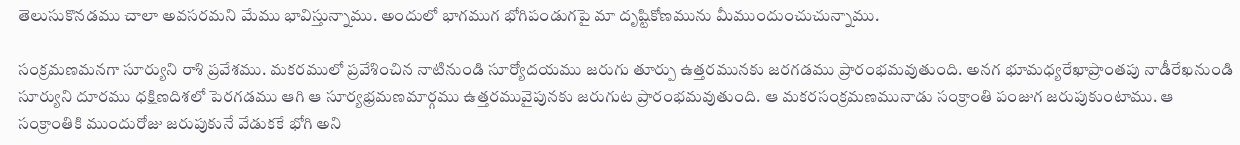తెలుసుకొనడము చాలా అవసరమని మేము భావిస్తున్నాము. అందులో భాగముగ భోగిపండుగపై మా దృష్టికోణమును మీముందుంచుచున్నాము.

సంక్రమణమనగా సూర్యుని రాశి ప్రవేశము. మకరములో ప్రవేశించిన నాటినుండి సూర్యోదయము జరుగు తూర్పు ఉత్తరమునకు జరగడము ప్రారంభమవుతుంది. అనగ భూమధ్యరేఖాప్రాంతపు నాడీరేఖనుండి సూర్యుని దూరము ధక్షిణదిశలో పెరగడము ఆగి ఆ సూర్యభ్రమణమార్గము ఉత్తరమువైపునకు జరుగుట ప్రారంభమవుతుంది. ఆ మకరసంక్రమణమునాడు సంక్రాంతి పంజుగ జరుపుకుంటాము. ఆ సంక్రాంతికి ముందురోజు జరుపుకునే వేడుకకే భోగి అని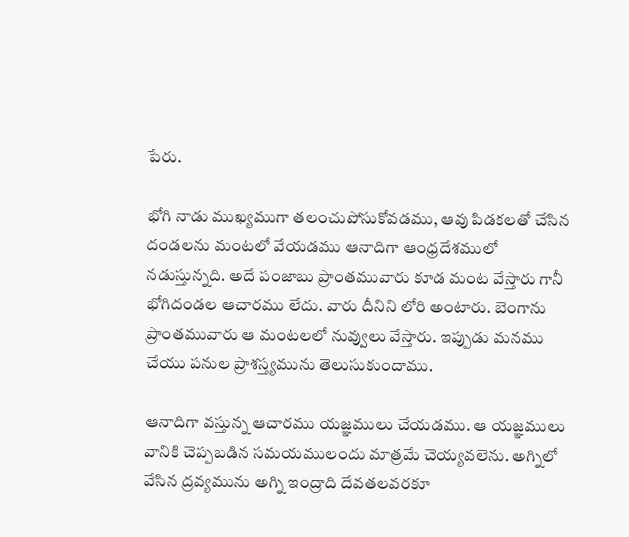పేరు.

భోగి నాడు ముఖ్యముగా తలంచుపోసుకోవడము, ఆవు పిడకలతో చేసిన దండలను మంటలో వేయడము ఆనాదిగా ఆంధ్రదేశములో నడుస్తున్నది. అదే పంజాబు ప్రాంతమువారు కూడ మంట వేస్తారు గానీ భోగిదండల ఆచారము లేదు. వారు దీనిని లోరి అంటారు. బెంగాను ప్రాంతమువారు ఆ మంటలలో నువ్వులు వేస్తారు. ఇప్పుడు మనము చేయు పనుల ప్రాశస్త్యమును తెలుసుకుందాము.

ఆనాదిగా వస్తున్న ఆచారము యజ్ఞములు చేయడము. ఆ యజ్ఞములు వానికి చెప్పబడిన సమయములందు మాత్రమే చెయ్యవలెను. అగ్నిలో వేసిన ద్రవ్యమును అగ్ని ఇంద్రాది దేవతలవరకూ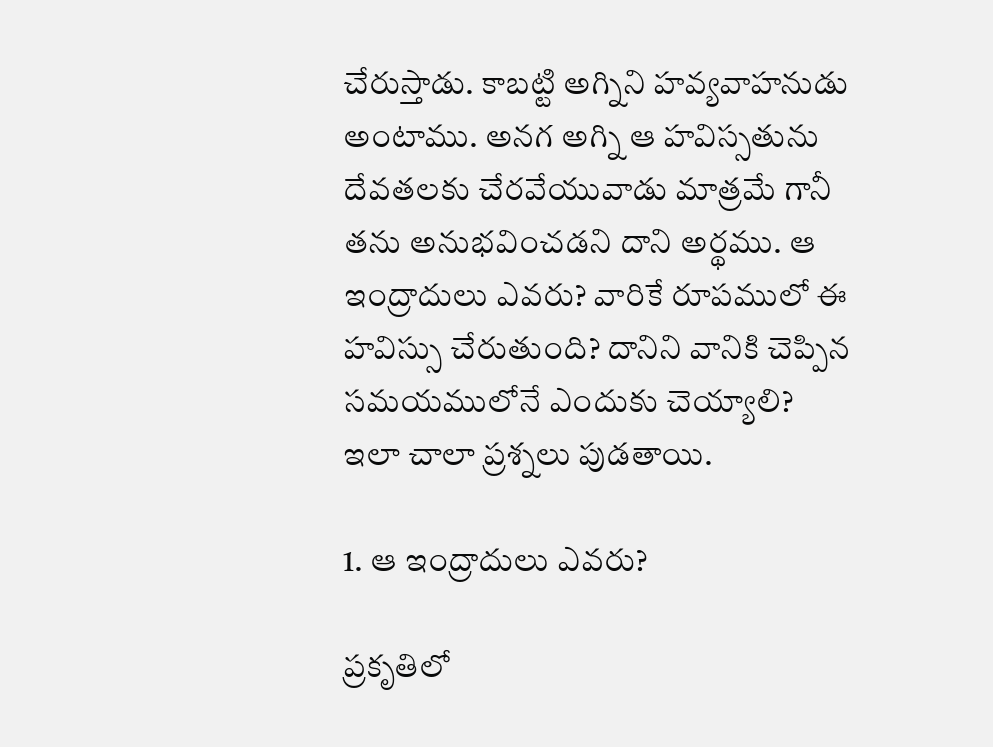చేరుస్తాడు. కాబట్టి అగ్నిని హవ్యవాహనుడు అంటాము. అనగ అగ్ని ఆ హవిస్సతును దేవతలకు చేరవేయువాడు మాత్రమే గానీ తను అనుభవించడని దాని అర్థము. ఆ ఇంద్రాదులు ఎవరు? వారికే రూపములో ఈ హవిస్సు చేరుతుంది? దానిని వానికి చెప్పిన సమయములోనే ఎందుకు చెయ్యాలి? ఇలా చాలా ప్రశ్నలు పుడతాయి.

1. ఆ ఇంద్రాదులు ఎవరు?

ప్రకృతిలో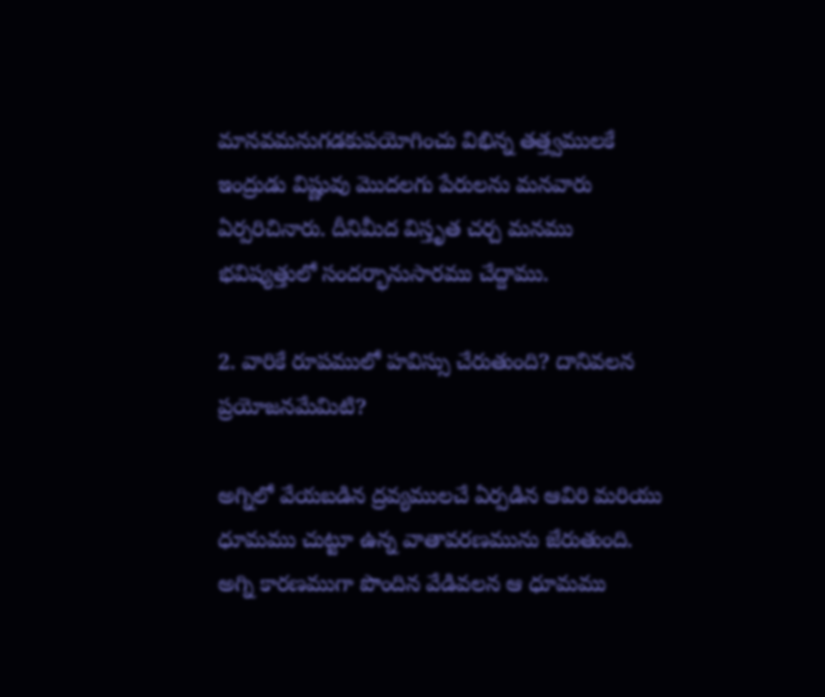మానవమనుగడకుపయోగించు విభిన్న తత్త్వములకే ఇంద్రుడు విష్ణువు మొదలగు పేరులను మనవారు ఏర్పరిచినారు. దీనిమీద విస్తృత చర్చ మనము భవిష్యత్తులో సందర్భానుసారము చేద్దాము.

2. వారికే రూపములో హవిస్సు చేరుతుంది? దానివలన ప్రయోజనమేమిటి?

అగ్నిలో వేయబడిన ద్రవ్యములచే ఏర్పడిన ఆవిరి మరియు ధూమము చుట్టూ ఉన్న వాతావరణమును జేరుతుంది. అగ్ని కారణముగా పొందిన వేడివలన ఆ ధూమము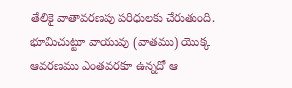తేలికై వాతావరణపు పరిధులకు చేరుతుంది. భూమిచుట్టూ వాయువు (వాతము) యొక్క ఆవరణము ఎంతవరకూ ఉన్నదో ఆ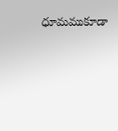ధూమముకూడా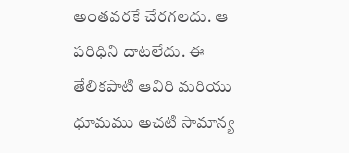అంతవరకే చేరగలదు. ఆ పరిధిని దాటలేదు. ఈ తేలికపాటి ఆవిరి మరియు ధూమము అచటి సామాన్య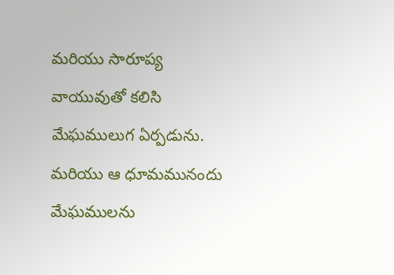మరియు సారూప్య వాయువుతో కలిసి మేఘములుగ ఏర్పడును. మరియు ఆ ధూమమునందు మేఘములను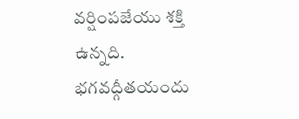వర్షింపజేయు శక్తి ఉన్నది. భగవద్గీతయందు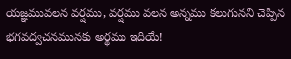యజ్ఞమువలన వర్షము, వర్షము వలన అన్నము కలుగునని చెప్పిన భగవద్వచనమునకు అర్థము ఇదియే!